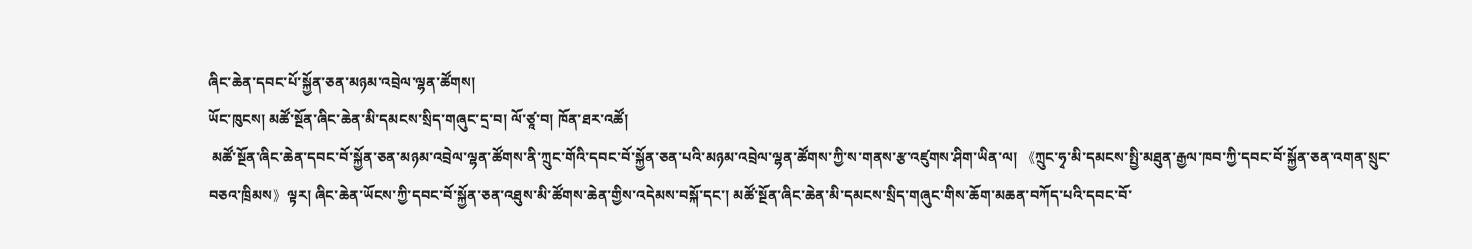ཞིང་ཆེན་དབང་པོ་སྐྱོན་ཅན་མཉམ་འབྲེལ་ལྷན་ཚོགས།
ཡོང་ཁུངས། མཚོ་སྔོན་ཞིང་ཆེན་མི་དམངས་སྲིད་གཞུང་དྲ་བ། ལོ་ཙཱ་བ། ཁོན་ཐར་འཚོ།
 མཚོ་སྔོན་ཞིང་ཆེན་དབང་བོ་སྐྱོན་ཅན་མཉམ་འབྲེལ་ལྷན་ཚོགས་ནི་ཀྲུང་གོའི་དབང་བོ་སྐྱོན་ཅན་པའི་མཉམ་འབྲེལ་ལྷན་ཚོགས་ཀྱི་ས་གནས་རྩ་འཛུགས་ཤིག་ཡིན་ལ། 《ཀྲུང་ཧྭ་མི་དམངས་སྤྱི་མཐུན་རྒྱལ་ཁབ་ཀྱི་དབང་བོ་སྐྱོན་ཅན་འགན་སྲུང་བཅའ་ཁྲིམས》ལྟར། ཞིང་ཆེན་ཡོངས་ཀྱི་དབང་བོ་སྐྱོན་ཅན་འཐུས་མི་ཚོགས་ཆེན་གྱིས་འདེམས་བསྐོ་དང་། མཚོ་སྔོན་ཞིང་ཆེན་མི་དམངས་སྲིད་གཞུང་གིས་ཆོག་མཆན་བཀོད་པའི་དབང་བོ་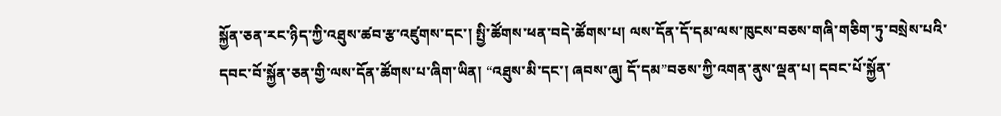སྐྱོན་ཅན་རང་ཉིད་ཀྱི་འཐུས་ཚབ་རྩ་འཛུགས་དང་། སྤྱི་ཚོགས་ཕན་བདེ་ཚོགས་པ། ལས་དོན་དོ་དམ་ལས་ཁུངས་བཅས་གཞི་གཅིག་ཏུ་བསྲེས་པའི་དབང་བོ་སྐྱོན་ཅན་གྱི་ལས་དོན་ཚོགས་པ་ཞིག་ཡིན། “འཐུས་མི་དང་། ཞབས་ཞུ། དོ་དམ”བཅས་ཀྱི་འགན་ནུས་ལྡན་པ། དབང་པོ་སྐྱོན་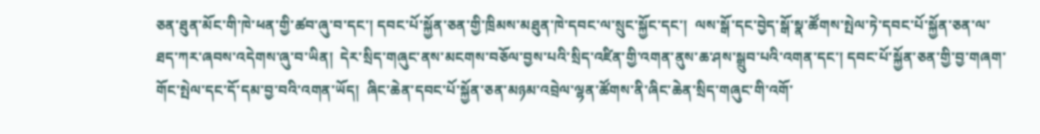ཅན་ཐུན་མོང་གི་ཁེ་ཕན་གྱི་ཚབ་ཞུ་བ་དང་། དབང་པོ་སྐྱོན་ཅན་གྱི་ཁྲིམས་མཐུན་ཁེ་དབང་ལ་སྲུང་སྐྱོང་དང་།  ལས་སྒོ་དང་བྱེད་སྒོ་སྣ་ཚོགས་སྤེལ་ཏེ་དབང་པོ་སྐྱོན་ཅན་ལ་ཐད་ཀར་ཞབས་འདེགས་ཞུ་བ་ཡིན།  དེར་སྲིད་གཞུང་ནས་མངགས་བཅོལ་བྱས་པའི་སྲིད་འཛིན་གྱི་འགན་ནུས་ཆ་ཤས་སྒྲུབ་པའི་འགན་དང་། དབང་པོ་སྐྱོན་ཅན་གྱི་བྱ་གཞག་གོང་སྤེལ་དང་དོ་དམ་བྱ་བའི་འགན་ཡོད།  ཞིང་ཆེན་དབང་པོ་སྐྱོན་ཅན་མཉམ་འབྲེལ་ལྷན་ཚོགས་ནི་ཞིང་ཆེན་སྲིད་གཞུང་གི་འགོ་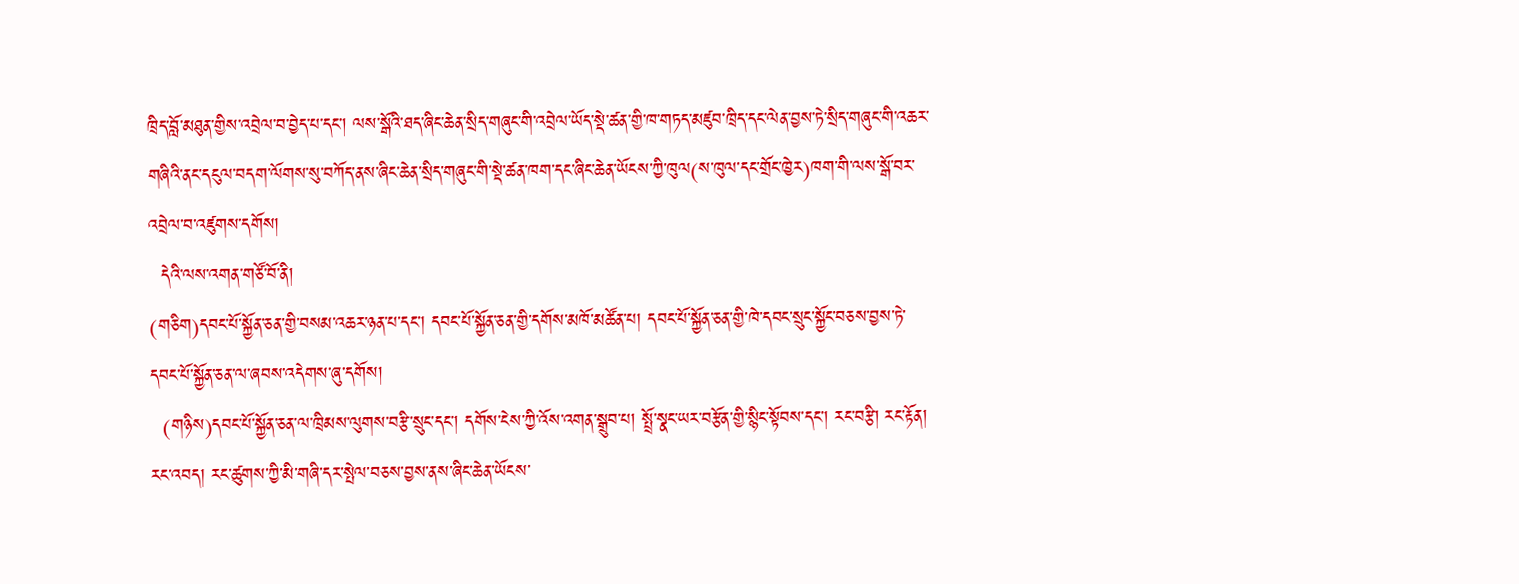ཁྲིད་བློ་མཐུན་གྱིས་འབྲེལ་བ་བྱེད་པ་དང་། ལས་སྒོའི་ཐད་ཞིང་ཆེན་སྲིད་གཞུང་གི་འབྲེལ་ཡོད་སྡེ་ཚན་གྱི་ཁ་གཏད་མཛུབ་ཁྲིད་དང་ལེན་བྱས་ཏེ་སྲིད་གཞུང་གི་འཆར་གཞིའི་ནང་དངུལ་བདག་ལོགས་སུ་བཀོད་ནས་ཞིང་ཆེན་སྲིད་གཞུང་གི་སྡེ་ཚན་ཁག་དང་ཞིང་ཆེན་ཡོངས་ཀྱི་ཁུལ(ས་ཁུལ་དང་གྲོང་ཁྱེར)ཁག་གི་ལས་སྒོ་བར་འབྲེལ་བ་འཛུགས་དགོས།
  དེའི་ལས་འགན་གཙོ་བོ་ནི།
(གཅིག)དབང་པོ་སྐྱོན་ཅན་གྱི་བསམ་འཆར་ཉན་པ་དང་། དབང་པོ་སྐྱོན་ཅན་གྱི་དགོས་མཁོ་མཚོན་པ། དབང་པོ་སྐྱོན་ཅན་གྱི་ཁེ་དབང་སྲུང་སྐྱོང་བཅས་བྱས་ཏེ་དབང་པོ་སྐྱོན་ཅན་ལ་ཞབས་འདེགས་ཞུ་དགོས།
  (གཉིས)དབང་པོ་སྐྱོན་ཅན་ལ་ཁྲིམས་ལུགས་བརྩི་སྲུང་དང་། དགོས་ངེས་ཀྱི་འོས་འགན་སྒྲུབ་པ། སྤྲོ་སྣང་ཡར་བརྩོན་གྱི་སྙིང་སྟོབས་དང་། རང་བརྩི། རང་རྟོན། རང་འབད། རང་ཚུགས་ཀྱི་མི་གཞི་དར་སྤེལ་བཅས་བྱས་ནས་ཞིང་ཆེན་ཡོངས་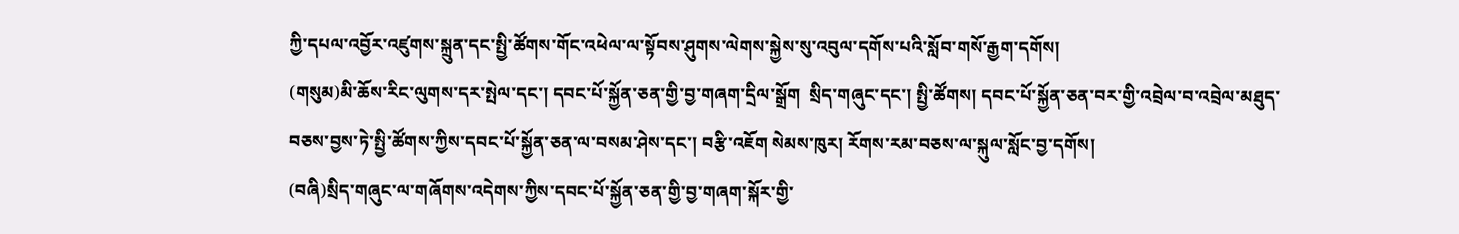ཀྱི་དཔལ་འབྱོར་འཛུགས་སྐྲུན་དང་སྤྱི་ཚོགས་གོང་འཕེལ་ལ་སྟོབས་ཤུགས་ལེགས་སྐྱེས་སུ་འབུལ་དགོས་པའི་སློབ་གསོ་རྒྱག་དགོས།
(གསུམ)མི་ཆོས་རིང་ལུགས་དར་སྤེལ་དང་། དབང་པོ་སྐྱོན་ཅན་གྱི་བྱ་གཞག་དྲིལ་སྒྲོག  སྲིད་གཞུང་དང་། སྤྱི་ཚོགས། དབང་པོ་སྐྱོན་ཅན་བར་གྱི་འབྲེལ་བ་འབྲེལ་མཐུད་བཅས་བྱས་ཏེ་སྤྱི་ཚོགས་ཀྱིས་དབང་པོ་སྐྱོན་ཅན་ལ་བསམ་ཤེས་དང་། བརྩི་འཇོག སེམས་ཁུར། རོགས་རམ་བཅས་ལ་སྐུལ་སློང་བྱ་དགོས།
(བཞི)སྲིད་གཞུང་ལ་གཞོགས་འདེགས་ཀྱིས་དབང་པོ་སྐྱོན་ཅན་གྱི་བྱ་གཞག་སྐོར་གྱི་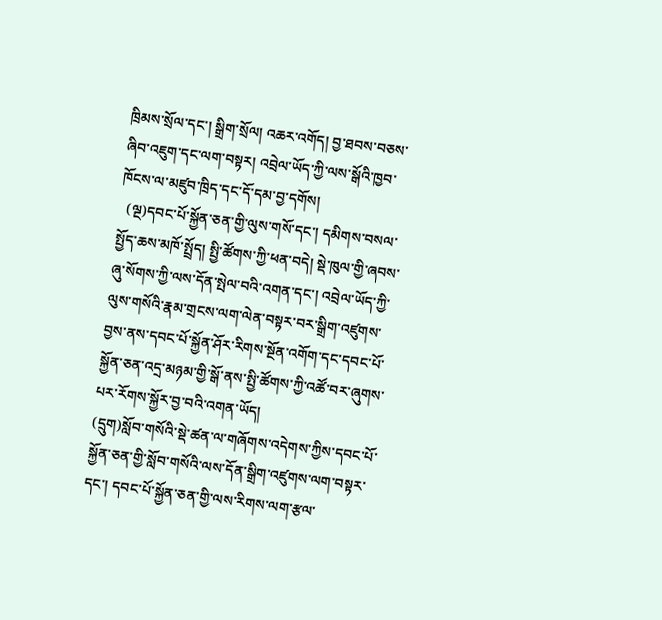ཁྲིམས་སྲོལ་དང་། སྒྲིག་སྲོལ། འཆར་འགོད། བྱ་ཐབས་བཅས་ཞིབ་འཇུག་དང་ལག་བསྟར། འབྲེལ་ཡོད་ཀྱི་ལས་སྒོའི་ཁྱབ་ཁོངས་ལ་མཛུབ་ཁྲིད་དང་དོ་དམ་བྱ་དགོས།
  (ལྔ)དབང་པོ་སྐྱོན་ཅན་གྱི་ལུས་གསོ་དང་། དམིགས་བསལ་སྤྱོད་ཆས་མཁོ་སྤྲོད། སྤྱི་ཚོགས་ཀྱི་ཕན་བདེ། སྡེ་ཁུལ་གྱི་ཞབས་ཞུ་སོགས་ཀྱི་ལས་དོན་སྤེལ་བའི་འགན་དང་། འབྲེལ་ཡོད་ཀྱི་ལུས་གསོའི་རྣམ་གྲངས་ལག་ལེན་བསྟར་བར་སྒྲིག་འཛུགས་བྱས་ནས་དབང་པོ་སྐྱོན་ཤོར་རིགས་སྔོན་འགོག་དང་དབང་པོ་སྐྱོན་ཅན་འདྲ་མཉམ་གྱི་སྒོ་ནས་སྤྱི་ཚོགས་ཀྱི་འཚོ་བར་ཞུགས་པར་རོགས་སྐྱོར་བྱ་བའི་འགན་ཡོད།
(དྲུག)སློབ་གསོའི་སྡེ་ཚན་ལ་གཞོགས་འདེགས་ཀྱིས་དབང་པོ་སྐྱོན་ཅན་གྱི་སློབ་གསོའི་ལས་དོན་སྒྲིག་འཛུགས་ལག་བསྟར་དང་། དབང་པོ་སྐྱོན་ཅན་གྱི་ལས་རིགས་ལག་རྩལ་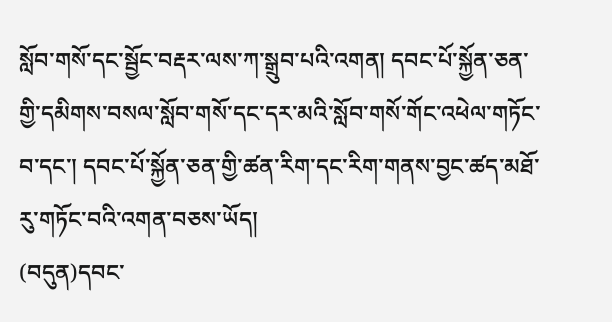སློབ་གསོ་དང་སྦྱོང་བརྡར་ལས་ཀ་སྒྲུབ་པའི་འགན། དབང་པོ་སྐྱོན་ཅན་གྱི་དམིགས་བསལ་སློབ་གསོ་དང་དར་མའི་སློབ་གསོ་གོང་འཕེལ་གཏོང་བ་དང་། དབང་པོ་སྐྱོན་ཅན་གྱི་ཚན་རིག་དང་རིག་གནས་བྱང་ཚད་མཐོ་རུ་གཏོང་བའི་འགན་བཅས་ཡོད།
(བདུན)དབང་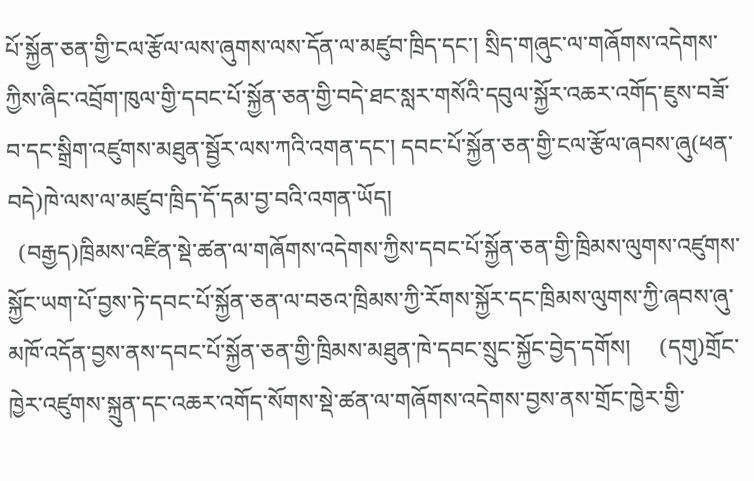པོ་སྐྱོན་ཅན་གྱི་ངལ་རྩོལ་ལས་ཞུགས་ལས་དོན་ལ་མཛུབ་ཁྲིད་དང་། སྲིད་གཞུང་ལ་གཞོགས་འདེགས་ཀྱིས་ཞིང་འབྲོག་ཁུལ་གྱི་དབང་པོ་སྐྱོན་ཅན་གྱི་བདེ་ཐང་སླར་གསོའི་དབུལ་སྐྱོར་འཆར་འགོད་ཇུས་བཟོ་བ་དང་སྒྲིག་འཛུགས་མཐུན་སྦྱོར་ལས་ཀའི་འགན་དང་། དབང་པོ་སྐྱོན་ཅན་གྱི་ངལ་རྩོལ་ཞབས་ཞུ(ཕན་བདེ)ཁེ་ལས་ལ་མཛུབ་ཁྲིད་དོ་དམ་བྱ་བའི་འགན་ཡོད།
  (བརྒྱད)ཁྲིམས་འཛིན་སྡེ་ཚན་ལ་གཞོགས་འདེགས་ཀྱིས་དབང་པོ་སྐྱོན་ཅན་གྱི་ཁྲིམས་ལུགས་འཛུགས་སྐྱོང་ཡག་པོ་བྱས་ཏེ་དབང་པོ་སྐྱོན་ཅན་ལ་བཅའ་ཁྲིམས་ཀྱི་རོགས་སྐྱོར་དང་ཁྲིམས་ལུགས་ཀྱི་ཞབས་ཞུ་མཁོ་འདོན་བྱས་ནས་དབང་པོ་སྐྱོན་ཅན་གྱི་ཁྲིམས་མཐུན་ཁེ་དབང་སྲུང་སྐྱོང་བྱེད་དགོས།     (དགུ)གྲོང་ཁྱེར་འཛུགས་སྐྲུན་དང་འཆར་འགོད་སོགས་སྡེ་ཚན་ལ་གཞོགས་འདེགས་བྱས་ནས་གྲོང་ཁྱེར་གྱི་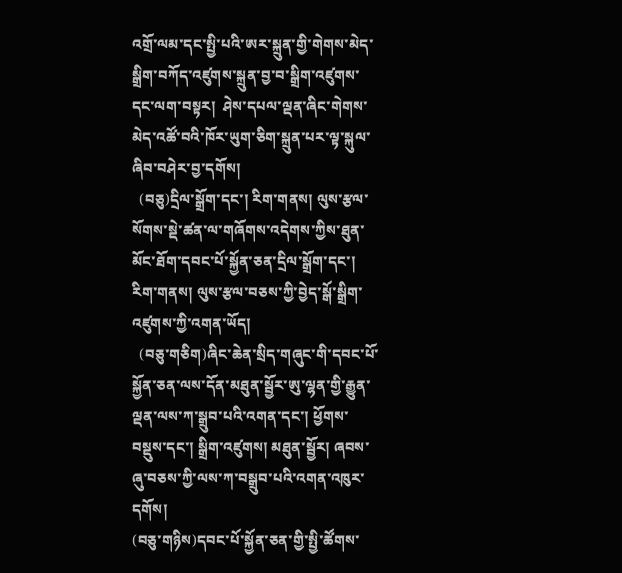འགྲོ་ལམ་དང་སྤྱི་པའི་ཨར་སྐྲུན་གྱི་གེགས་མེད་སྒྲིག་བཀོད་འཛུགས་སྐྲུན་བྱ་བ་སྒྲིག་འཛུགས་དང་ལག་བསྟར།  ཤེས་དཔལ་ལྡན་ཞིང་གེགས་མེད་འཚོ་བའི་ཁོར་ཡུག་ཅིག་སྐྲུན་པར་ལྟ་སྐུལ་ཞིབ་བཤེར་བྱ་དགོས།
  (བཅུ)དྲིལ་སྒྲོག་དང་། རིག་གནས། ལུས་རྩལ་སོགས་སྡེ་ཚན་ལ་གཞོགས་འདེགས་ཀྱིས་ཐུན་མོང་ཐོག་དབང་པོ་སྐྱོན་ཅན་དྲིལ་སྒྲོག་དང་། རིག་གནས། ལུས་རྩལ་བཅས་ཀྱི་བྱེད་སྒོ་སྒྲིག་འཛུགས་ཀྱི་འགན་ཡོད།
  (བཅུ་གཅིག)ཞིང་ཆེན་སྲིད་གཞུང་གི་དབང་པོ་སྐྱོན་ཅན་ལས་དོན་མཐུན་སྦྱོར་ཨུ་ལྷན་གྱི་རྒྱུན་ལྡན་ལས་ཀ་སྒྲུབ་པའི་འགན་དང་། ཕྱོགས་བསྡུས་དང་། སྒྲིག་འཛུགས། མཐུན་སྦྱོར། ཞབས་ཞུ་བཅས་ཀྱི་ལས་ཀ་བསྒྲུབ་པའི་འགན་འཁུར་དགོས།
(བཅུ་གཉིས)དབང་པོ་སྐྱོན་ཅན་གྱི་སྤྱི་ཚོགས་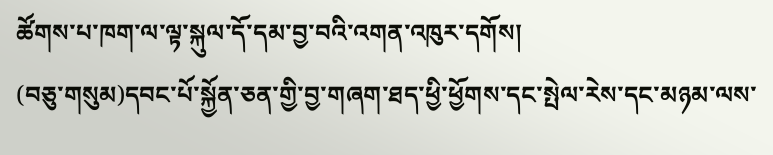ཚོགས་པ་ཁག་ལ་ལྟ་སྐུལ་དོ་དམ་བྱ་བའི་འགན་འཁུར་དགོས།
(བཅུ་གསུམ)དབང་པོ་སྐྱོན་ཅན་གྱི་བྱ་གཞག་ཐད་ཕྱི་ཕྱོགས་དང་སྤེལ་རེས་དང་མཉམ་ལས་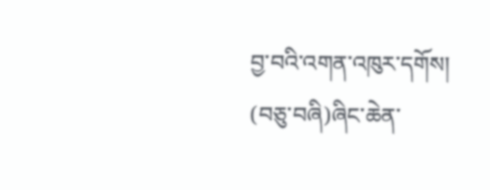བྱ་བའི་འགན་འཁུར་དགོས།
(བཅུ་བཞི)ཞིང་ཆེན་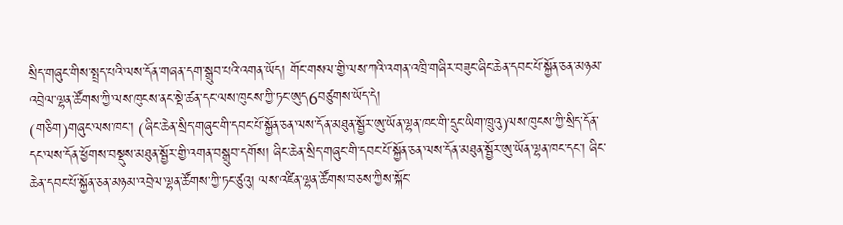སྲིད་གཞུང་གིས་སྤྲད་པའི་ལས་དོན་གཞན་དག་སྒྲུབ་པའི་འགན་ཡོད། གོང་གསལ་གྱི་ལས་ཀའི་འགན་འཁྲི་གཞིར་བཟུང་ཞིང་ཆེན་དབང་པོ་སྐྱོན་ཅན་མཉམ་འབྲེལ་ལྷན་ཚོགས་ཀྱི་ལས་ཁུངས་ནང་སྡེ་ཚན་དང་ལས་ཁུངས་ཀྱི་ཏང་ཨུད6བཙུགས་ཡོད་དེ།
(གཅིག)གཞུང་ལས་ཁང་། (ཞིང་ཆེན་སྲིད་གཞུང་གི་དབང་པོ་སྐྱོན་ཅན་ལས་དོན་མཐུན་སྦྱོར་ཨུ་ཡོན་ལྷན་ཁང་གི་དྲུང་ཡིག་ཁྲུའུ)ལས་ཁུངས་ཀྱི་སྲིད་དོན་དང་ལས་དོན་ཕྱོགས་བསྡུས་མཐུན་སྦྱོར་གྱི་འགན་བསྒྲུབ་དགོས། ཞིང་ཆེན་སྲིད་གཞུང་གི་དབང་པོ་སྐྱོན་ཅན་ལས་དོན་མཐུན་སྦྱོར་ཨུ་ཡོན་ལྷན་ཁང་དང་། ཞིང་ཆེན་དབང་པོ་སྐྱོན་ཅན་མཉམ་འབྲེལ་ལྷན་ཚོགས་ཀྱི་ཏང་ཙུའུ། ལས་འཛིན་ལྷན་ཚོགས་བཅས་ཀྱིས་སྐོང་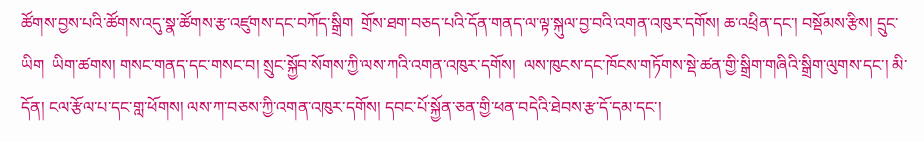ཚོགས་བྱས་པའི་ཚོགས་འདུ་སྣ་ཚོགས་རྩ་འཛུགས་དང་བཀོད་སྒྲིག  གྲོས་ཐག་བཅད་པའི་དོན་གནད་ལ་ལྟ་སྐུལ་བྱ་བའི་འགན་འཁུར་དགོས། ཆ་འཕྲིན་དང་། བསྡོམས་རྩིས། དྲུང་ཡིག  ཡིག་ཚགས། གསང་གནད་དང་གསང་བ། སྲུང་སྐྱོབ་སོགས་ཀྱི་ལས་ཀའི་འགན་འཁུར་དགོས།  ལས་ཁུངས་དང་ཁོངས་གཏོགས་སྡེ་ཚན་གྱི་སྒྲིག་གཞིའི་སྒྲིག་ལུགས་དང་། མི་དོན། ངལ་རྩོལ་པ་དང་གླ་ཕོགས། ལས་ཀ་བཅས་ཀྱི་འགན་འཁུར་དགོས། དབང་པོ་སྐྱོན་ཅན་གྱི་ཕན་བདེའི་ཐེབས་རྩ་དོ་དམ་དང་།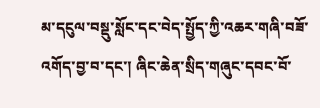མ་དངུལ་བསྡུ་སློང་དང་བེད་སྤྱོད་ཀྱི་འཆར་གཞི་བཟོ་འགོད་བྱ་བ་དང་། ཞིང་ཆེན་སྲིད་གཞུང་དབང་བོ་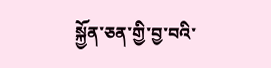སྐྱོན་ཅན་གྱི་བྱ་བའི་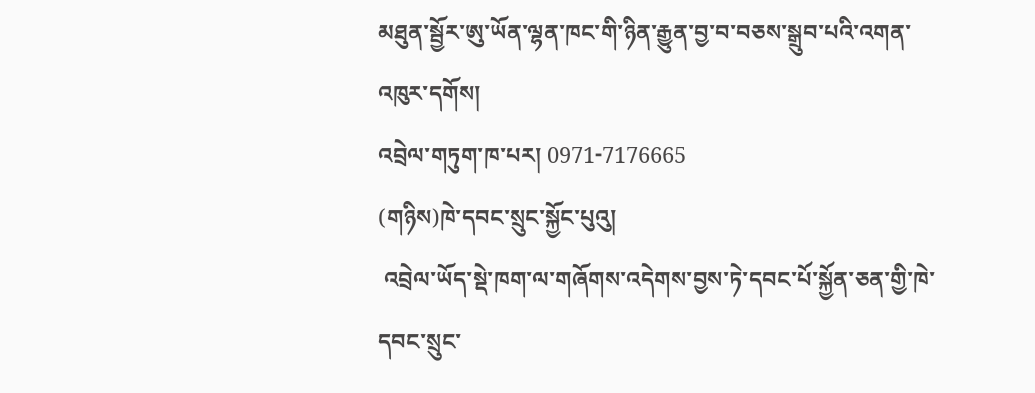མཐུན་སྦྱོར་ཨུ་ཡོན་ལྷན་ཁང་གི་ཉིན་རྒྱུན་བྱ་བ་བཅས་སྒྲུབ་པའི་འགན་འཁུར་དགོས།
འབྲེལ་གཏུག་ཁ་པར། 0971-7176665
(གཉིས)ཁེ་དབང་སྲུང་སྐྱོང་པུའུ།
 འབྲེལ་ཡོད་སྡེ་ཁག་ལ་གཞོགས་འདེགས་བྱས་ཏེ་དབང་པོ་སྐྱོན་ཅན་གྱི་ཁེ་དབང་སྲུང་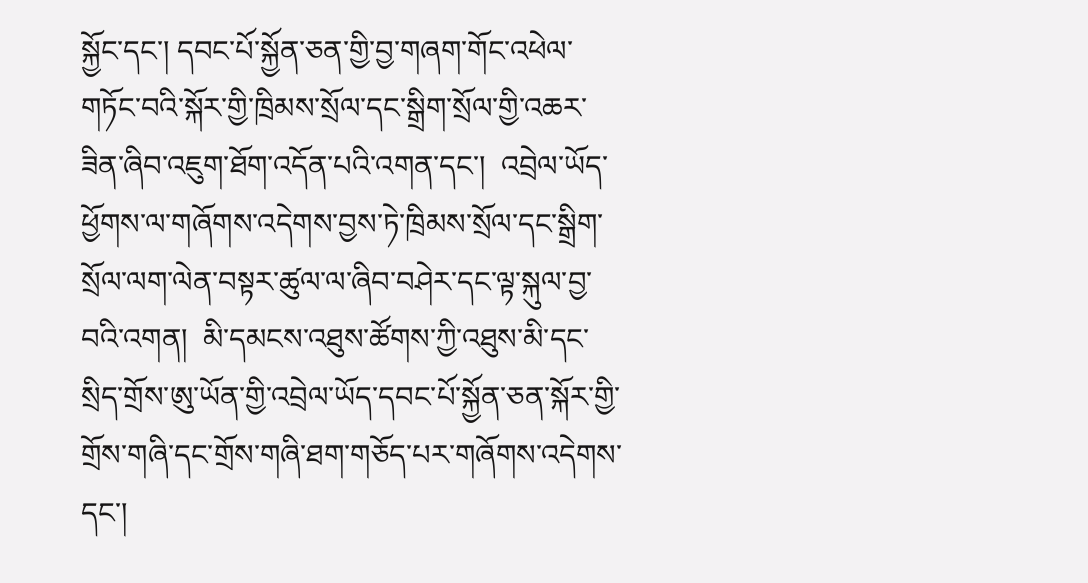སྐྱོང་དང་། དབང་པོ་སྐྱོན་ཅན་གྱི་བྱ་གཞག་གོང་འཕེལ་གཏོང་བའི་སྐོར་གྱི་ཁྲིམས་སྲོལ་དང་སྒྲིག་སྲོལ་གྱི་འཆར་ཟིན་ཞིབ་འཇུག་ཐོག་འདོན་པའི་འགན་དང་།  འབྲེལ་ཡོད་ཕྱོགས་ལ་གཞོགས་འདེགས་བྱས་ཏེ་ཁྲིམས་སྲོལ་དང་སྒྲིག་སྲོལ་ལག་ལེན་བསྟར་ཚུལ་ལ་ཞིབ་བཤེར་དང་ལྟ་སྐུལ་བྱ་བའི་འགན།  མི་དམངས་འཐུས་ཚོགས་ཀྱི་འཐུས་མི་དང་སྲིད་གྲོས་ཨུ་ཡོན་གྱི་འབྲེལ་ཡོད་དབང་པོ་སྐྱོན་ཅན་སྐོར་གྱི་གྲོས་གཞི་དང་གྲོས་གཞི་ཐག་གཅོད་པར་གཞོགས་འདེགས་དང་།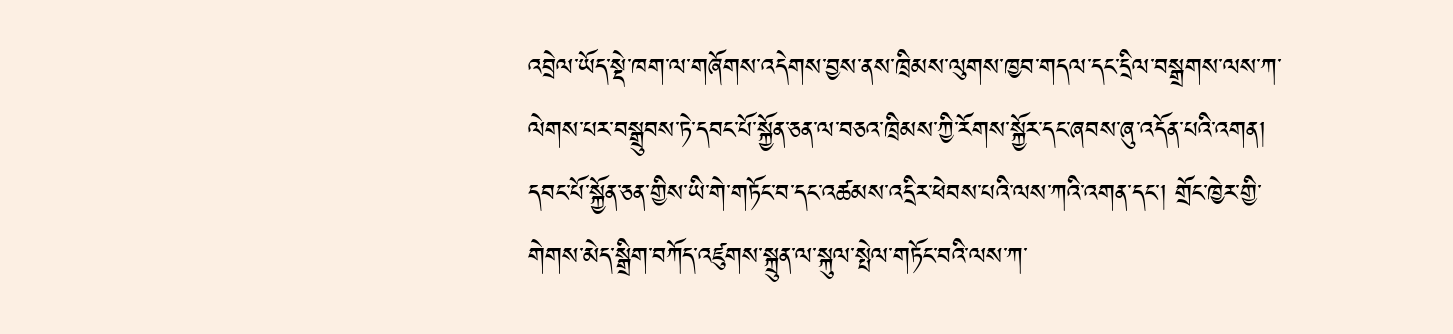འབྲེལ་ཡོད་སྡེ་ཁག་ལ་གཞོགས་འདེགས་བྱས་ནས་ཁྲིམས་ལུགས་ཁྱབ་གདལ་དང་དྲིལ་བསྒྲགས་ལས་ཀ་ལེགས་པར་བསྒྲུབས་ཏེ་དབང་པོ་སྐྱོན་ཅན་ལ་བཅའ་ཁྲིམས་ཀྱི་རོགས་སྐྱོར་དང་ཞབས་ཞུ་འདོན་པའི་འགན།  དབང་པོ་སྐྱོན་ཅན་གྱིས་ཡི་གེ་གཏོང་བ་དང་འཚམས་འདྲིར་ཕེབས་པའི་ལས་ཀའི་འགན་དང་། གྲོང་ཁྱེར་གྱི་གེགས་མེད་སྒྲིག་བཀོད་འཛུགས་སྐྲུན་ལ་སྐུལ་སྤེལ་གཏོང་བའི་ལས་ཀ་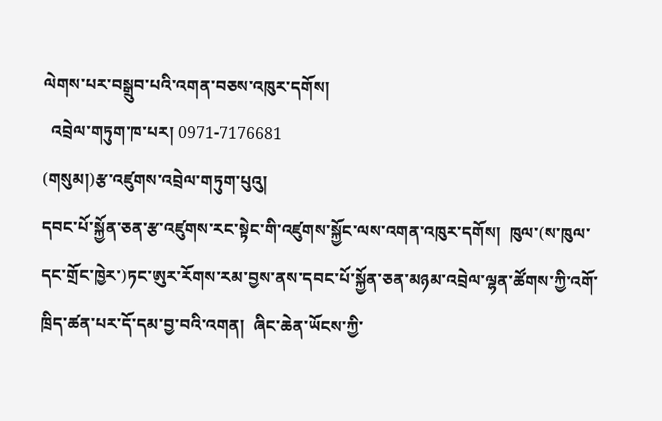ལེགས་པར་བསྒྲུབ་པའི་འགན་བཅས་འཁུར་དགོས།
  འབྲེལ་གཏུག་ཁ་པར། 0971-7176681
(གསུམ།)རྩ་འཛུགས་འབྲེལ་གཏུག་པུའུ།
དབང་པོ་སྐྱོན་ཅན་རྩ་འཛུགས་རང་སྟེང་གི་འཛུགས་སྐྱོང་ལས་འགན་འཁུར་དགོས།  ཁུལ་(ས་ཁུལ་དང་གྲོང་ཁྱེར་)ཏང་ཨུར་རོགས་རམ་བྱས་ནས་དབང་པོ་སྐྱོན་ཅན་མཉམ་འབྲེལ་ལྷན་ཚོགས་ཀྱི་འགོ་ཁྲིད་ཚན་པར་དོ་དམ་བྱ་བའི་འགན།  ཞིང་ཆེན་ཡོངས་ཀྱི་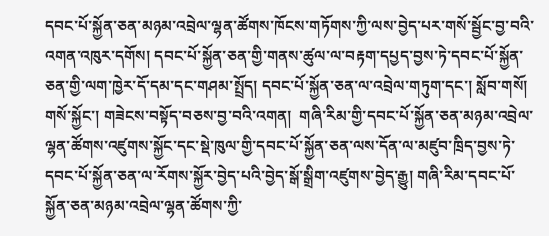དབང་པོ་སྐྱོན་ཅན་མཉམ་འབྲེལ་ལྷན་ཚོགས་ཁོངས་གཏོགས་ཀྱི་ལས་བྱེད་པར་གསོ་སྦྱོང་བྱ་བའི་འགན་འཁུར་དགོས། དབང་པོ་སྐྱོན་ཅན་གྱི་གནས་ཚུལ་ལ་བརྟག་དཔྱད་བྱས་ཏེ་དབང་པོ་སྐྱོན་ཅན་གྱི་ལག་ཁྱེར་དོ་དམ་དང་གཤམ་སྤྲོད། དབང་པོ་སྐྱོན་ཅན་ལ་འབྲེལ་གཏུག་དང་། སློབ་གསོ། གསོ་སྐྱོང་། གཟེངས་བསྟོད་བཅས་བྱ་བའི་འགན།  གཞི་རིམ་གྱི་དབང་པོ་སྐྱོན་ཅན་མཉམ་འབྲེལ་ལྷན་ཚོགས་འཛུགས་སྐྱོང་དང་སྡེ་ཁུལ་གྱི་དབང་པོ་སྐྱོན་ཅན་ལས་དོན་ལ་མཛུབ་ཁྲིད་བྱས་ཏེ་དབང་པོ་སྐྱོན་ཅན་ལ་རོགས་སྐྱོར་བྱེད་པའི་བྱེད་སྒོ་སྒྲིག་འཛུགས་བྱེད་རྒྱུ། གཞི་རིམ་དབང་པོ་སྐྱོན་ཅན་མཉམ་འབྲེལ་ལྷན་ཚོགས་ཀྱི་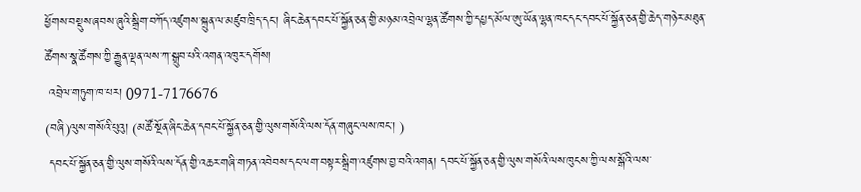ཕྱོགས་བསྡུས་ཞབས་ཞུའི་སྒྲིག་བཀོད་འཛུགས་སྐྲུན་ལ་མཛུབ་ཁྲིད་དང་། ཞིང་ཆེན་དབང་པོ་སྐྱོན་ཅན་གྱི་མཉམ་འབྲེལ་ལྷན་ཚོགས་ཀྱི་དཔྱད་མོལ་ཨུ་ཡོན་ལྷན་ཁང་དང་དབང་པོ་སྐྱོན་ཅན་གྱི་ཆེད་གཉེར་མཐུན་ཚོགས་སྣ་ཚོགས་ཀྱི་རྒྱུན་ལྡན་ལས་ཀ་སྒྲུབ་པའི་འགན་འཁུར་དགོས།
 འབྲེལ་གཏུག་ཁ་པར། 0971-7176676
(བཞི)ལུས་གསོའི་པུའུ། (མཚོ་སྔོན་ཞིང་ཆེན་དབང་པོ་སྐྱོན་ཅན་གྱི་ལུས་གསོའི་ལས་དོན་གཞུང་ལས་ཁང་། )
 དབང་པོ་སྐྱོན་ཅན་གྱི་ལུས་གསོའི་ལས་དོན་གྱི་འཆར་གཞི་གཏན་འབེབས་དང་ལག་བསྟར་སྒྲིག་འཛུགས་བྱ་བའི་འགན། དབང་པོ་སྐྱོན་ཅན་གྱི་ལུས་གསོའི་ལས་ཁུངས་ཀྱི་ལས་སྒོའི་ལས་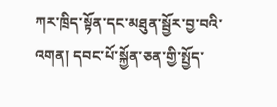ཀར་ཁྲིད་སྟོན་དང་མཐུན་སྦྱོར་བྱ་བའི་འགན། དབང་པོ་སྐྱོན་ཅན་གྱི་སྤྱོད་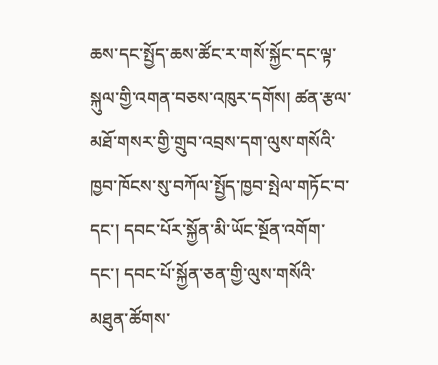ཆས་དང་སྤྱོད་ཆས་ཚོང་ར་གསོ་སྐྱོང་དང་ལྟ་སྐུལ་གྱི་འགན་བཅས་འཁུར་དགོས། ཚན་རྩལ་མཐོ་གསར་གྱི་གྲུབ་འབྲས་དག་ལུས་གསོའི་ཁྱབ་ཁོངས་སུ་བཀོལ་སྤྱོད་ཁྱབ་སྤེལ་གཏོང་བ་དང་། དབང་པོར་སྐྱོན་མི་ཡོང་སྔོན་འགོག་དང་། དབང་པོ་སྐྱོན་ཅན་གྱི་ལུས་གསོའི་མཐུན་ཚོགས་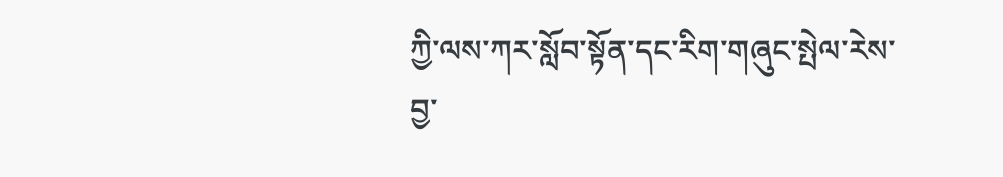ཀྱི་ལས་ཀར་སློབ་སྟོན་དང་རིག་གཞུང་སྤེལ་རེས་བྱ་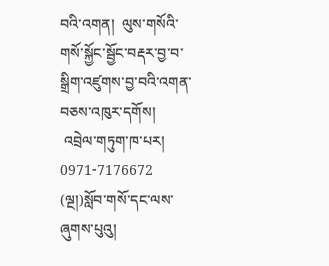བའི་འགན།  ལུས་གསོའི་གསོ་སྐྱོང་སྦྱོང་བརྡར་བྱ་བ་སྒྲིག་འཛུགས་བྱ་བའི་འགན་བཅས་འཁུར་དགོས།
 འབྲེལ་གཏུག་ཁ་པར། 0971-7176672
(ལྔ།)སློབ་གསོ་དང་ལས་ཞུགས་པུའུ།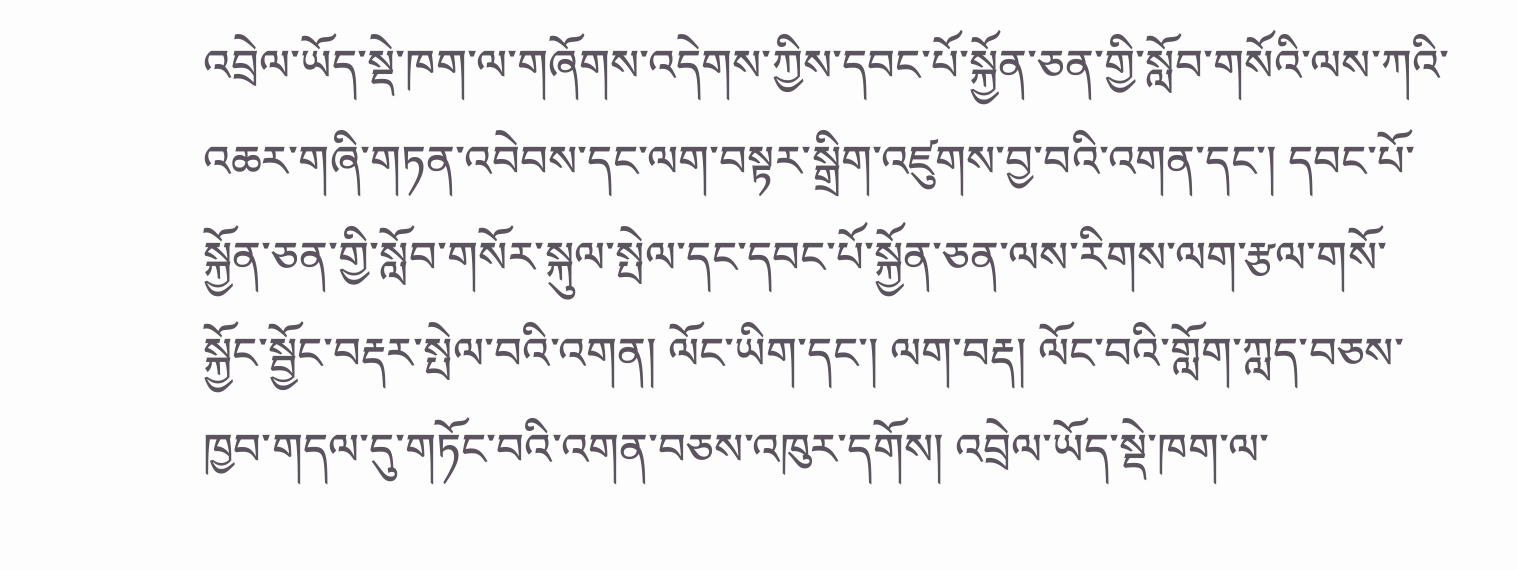འབྲེལ་ཡོད་སྡེ་ཁག་ལ་གཞོགས་འདེགས་ཀྱིས་དབང་པོ་སྐྱོན་ཅན་གྱི་སློབ་གསོའི་ལས་ཀའི་འཆར་གཞི་གཏན་འབེབས་དང་ལག་བསྟར་སྒྲིག་འཛུགས་བྱ་བའི་འགན་དང་། དབང་པོ་སྐྱོན་ཅན་གྱི་སློབ་གསོར་སྐུལ་སྤེལ་དང་དབང་པོ་སྐྱོན་ཅན་ལས་རིགས་ལག་རྩལ་གསོ་སྐྱོང་སྦྱོང་བརྡར་སྤེལ་བའི་འགན། ལོང་ཡིག་དང་། ལག་བརྡ། ལོང་བའི་གློག་ཀླད་བཅས་ཁྱབ་གདལ་དུ་གཏོང་བའི་འགན་བཅས་འཁུར་དགོས། འབྲེལ་ཡོད་སྡེ་ཁག་ལ་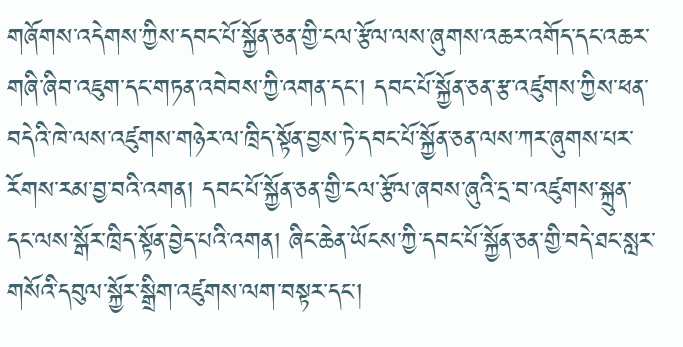གཞོགས་འདེགས་ཀྱིས་དབང་པོ་སྐྱོན་ཅན་གྱི་ངལ་རྩོལ་ལས་ཞུགས་འཆར་འགོད་དང་འཆར་གཞི་ཞིབ་འཇུག་དང་གཏན་འབེབས་ཀྱི་འགན་དང་། དབང་པོ་སྐྱོན་ཅན་རྩ་འཛུགས་ཀྱིས་ཕན་བདེའི་ཁེ་ལས་འཛུགས་གཉེར་ལ་ཁྲིད་སྟོན་བྱས་ཏེ་དབང་པོ་སྐྱོན་ཅན་ལས་ཀར་ཞུགས་པར་རོགས་རམ་བྱ་བའི་འགན། དབང་པོ་སྐྱོན་ཅན་གྱི་ངལ་རྩོལ་ཞབས་ཞུའི་དྲ་བ་འཛུགས་སྐྲུན་དང་ལས་སྒོར་ཁྲིད་སྟོན་བྱེད་པའི་འགན། ཞིང་ཆེན་ཡོངས་ཀྱི་དབང་པོ་སྐྱོན་ཅན་གྱི་བདེ་ཐང་སླར་གསོའི་དབུལ་སྐྱོར་སྒྲིག་འཛུགས་ལག་བསྟར་དང་།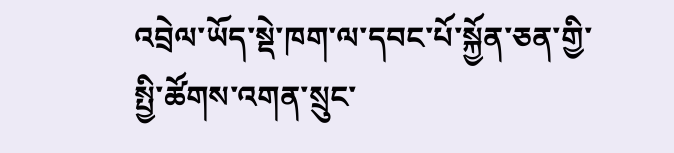འབྲེལ་ཡོད་སྡེ་ཁག་ལ་དབང་པོ་སྐྱོན་ཅན་གྱི་སྤྱི་ཚོགས་འགན་སྲུང་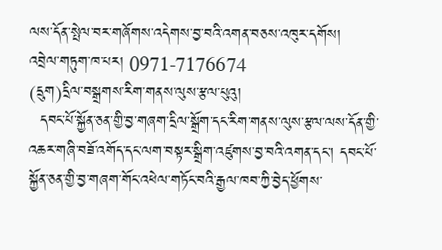ལས་དོན་སྤེལ་བར་གཞོགས་འདེགས་བྱ་བའི་འགན་བཅས་འཁུར་དགོས།
འབྲེལ་གཏུག་ཁ་པར། 0971-7176674
(དྲུག)དྲིལ་བསྒྲགས་རིག་གནས་ལུས་རྩལ་པུའུ།
  དབང་པོ་སྐྱོན་ཅན་གྱི་བྱ་གཞག་དྲིལ་སྒྲོག་དང་རིག་གནས་ལུས་རྩལ་ལས་དོན་གྱི་འཆར་གཞི་བཟོ་འགོད་དང་ལག་བསྟར་སྒྲིག་འཛུགས་བྱ་བའི་འགན་དང་། དབང་པོ་སྐྱོན་ཅན་གྱི་བྱ་གཞག་གོང་འཕེལ་གཏོང་བའི་རྒྱལ་ཁབ་ཀྱི་བྱེད་ཕྱོགས་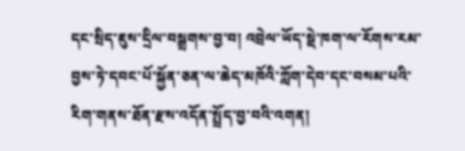དང་སྲིད་ཇུས་དྲིལ་བསྒྲགས་བྱ་བ། འབྲེལ་ཡོད་སྡེ་ཁག་ལ་རོགས་རམ་བྱས་ཏེ་དབང་པོ་སྐྱོན་ཅན་ལ་ཆེད་མཁོའི་ཀློག་དེབ་དང་བསམ་པའི་རིག་གནས་ཐོན་རྫས་འདོན་སྤྲོད་བྱ་བའི་འགན།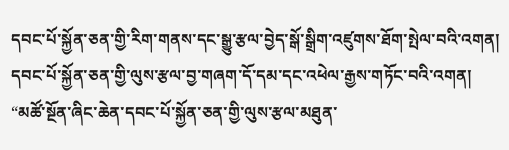དབང་པོ་སྐྱོན་ཅན་གྱི་རིག་གནས་དང་སྒྱུ་རྩལ་བྱེད་སྒོ་སྒྲིག་འཛུགས་ཐོག་སྤེལ་བའི་འགན། དབང་པོ་སྐྱོན་ཅན་གྱི་ལུས་རྩལ་བྱ་གཞག་དོ་དམ་དང་འཕེལ་རྒྱས་གཏོང་བའི་འགན།  “མཚོ་སྔོན་ཞིང་ཆེན་དབང་པོ་སྐྱོན་ཅན་གྱི་ལུས་རྩལ་མཐུན་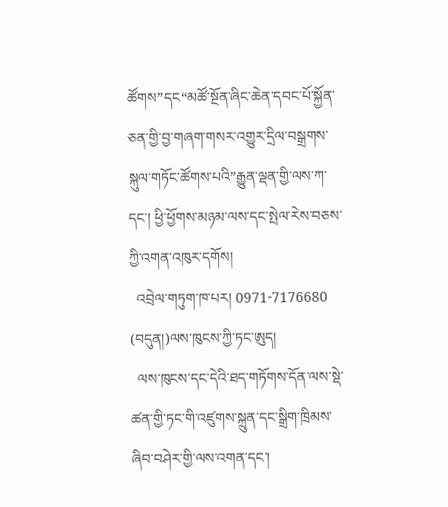ཚོགས”དང“མཚོ་སྔོན་ཞིང་ཆེན་དབང་པོ་སྐྱོན་ཅན་གྱི་བྱ་གཞག་གསར་འགྱུར་དྲིལ་བསྒྲགས་སྐུལ་གཏོང་ཚོགས་པའི”རྒྱུན་ལྡན་གྱི་ལས་ཀ་དང་། ཕྱི་ཕྱོགས་མཉམ་ལས་དང་སྤེལ་རེས་བཅས་ཀྱི་འགན་འཁུར་དགོས།
  འབྲེལ་གཏུག་ཁ་པར། 0971-7176680
(བདུན།)ལས་ཁུངས་ཀྱི་ཏང་ཨུད།
  ལས་ཁུངས་དང་དེའི་ཐད་གཏོགས་དོན་ལས་སྡེ་ཚན་གྱི་ཏང་གི་འཛུགས་སྐྲུན་དང་སྒྲིག་ཁྲིམས་ཞིབ་བཤེར་གྱི་ལས་འགན་དང་།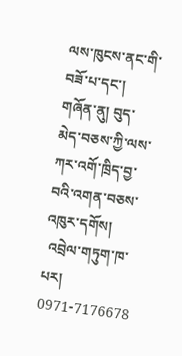ལས་ཁུངས་ནང་གི་བཟོ་པ་དང་། གཞོན་ནུ། བུད་མེད་བཅས་ཀྱི་ལས་ཀར་འགོ་ཁྲིད་བྱ་བའི་འགན་བཅས་འཁུར་དགོས།
 འབྲེལ་གཏུག་ཁ་པར། 0971-7176678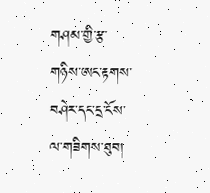གཤམ་གྱི་རྩ་གཉིས་ཨང་རྟགས་བཤེར་དང་དྲ་ངོས་ལ་གཟིགས་ཐུབ།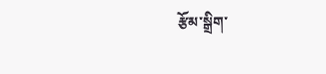རྩོམ་སྒྲིག་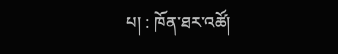པ། : ཁོན་ཐར་འཚོ།